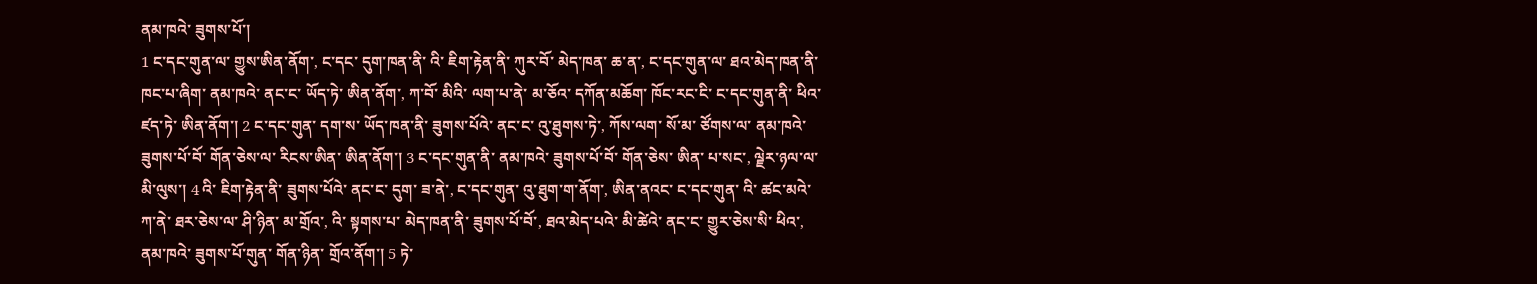ནམ་ཁའེ་ ཟུགས་པོ་།
1 ང་དང་གུན་ལ་ གྱུས་ཨིན་ནོག་, ང་དང་ དུག་ཁན་ནི་ འི་ ཇིག་རྟེན་ནི་ ཀུར་བོ་ མེད་ཁན་ ཆ་ན་, ང་དང་གུན་ལ་ ཐའ་མེད་ཁན་ནི་ ཁང་པ་ཞིག་ ནམ་ཁའེ་ ནང་ང་ ཡོད་ཏེ་ ཨིན་ནོག་, ཀ་བོ་ མིའི་ ལག་པ་ནེ་ མ་ཅོའ་ དཀོན་མཆོག་ ཁོང་རང་ངི་ ང་དང་གུན་ནི་ ཕིའ་ ཛད་ཏེ་ ཨིན་ནོག་། 2 ང་དང་གུན་ དག་ས་ ཡོད་ཁན་ནི་ ཟུགས་པོའེ་ ནང་ང་ འུ་ཐུགས་ཏེ་, ཀོས་ལག་ སོ་མ་ ཙོགས་ལ་ ནམ་ཁའེ་ ཟུགས་པོ་བོ་ གོན་ཅེས་ལ་ རིངས་ཨིན་ ཨིན་ནོག་། 3 ང་དང་གུན་ནི་ ནམ་ཁའེ་ ཟུགས་པོ་བོ་ གོན་ཅེས་ ཨིན་ པ་སང་, ལྗེར་ཉལ་ལ་ མི་ལུས་། 4 འི་ ཇིག་རྟེན་ནི་ ཟུགས་པོའེ་ ནང་ང་ དུག་ ཟ་ནེ་, ང་དང་གུན་ འུ་ཐུག་ག་ནོག་, ཨིན་ནའང་ ང་དང་གུན་ འི་ ཚང་མའེ་ ཀ་ནེ་ ཐར་ཅེས་ལ་ ཤི་ཉིན་ མ་གྲོའ་, འི་ སྟགས་པ་ མེད་ཁན་ནི་ ཟུགས་པོ་བོ་, ཐའ་མེད་པའེ་ མི་ཚེའེ་ ནང་ང་ གྱུར་ཅེས་སི་ ཕིའ་, ནམ་ཁའེ་ ཟུགས་པོ་གུན་ གོན་ཉིན་ གྲོའ་ནོག་། 5 ཏེ་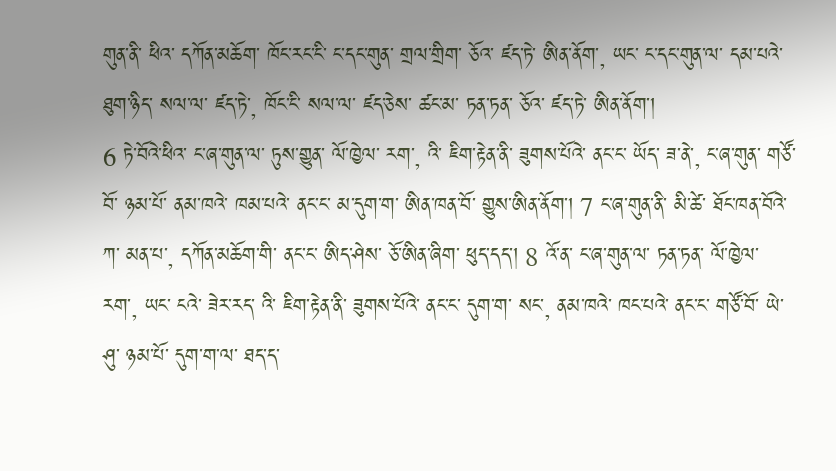གུན་ནི་ ཕིའ་ དཀོན་མཆོག་ ཁོང་རང་ངི་ ང་དང་གུན་ གྲལ་གྲིག་ ཅོའ་ ཛད་ཏེ་ ཨིན་ནོག་, ཡང་ ང་དང་གུན་ལ་ དམ་པའེ་ ཐུག་ཉིད་ སལ་ལ་ ཛད་ཏེ་, ཁོང་ངི་ སལ་ལ་ ཛད་ཅེས་ ཚང་མ་ ཏན་ཏན་ ཅོའ་ ཛད་ཏེ་ ཨིན་ནོག་།
6 ཏེ་བོའེ་ཕིའ་ ང་ཞ་གུན་ལ་ ཏུས་གྱུན་ ལོ་ཁྱེལ་ རག་, འི་ ཇིག་རྟེན་ནི་ ཟུགས་པོའེ་ ནང་ང་ ཡོད་ ཟ་ནེ་, ང་ཞ་གུན་ གཙོ་བོ་ ཉམ་པོ་ ནམ་ཁའེ་ ཁམ་པའེ་ ནང་ང་ མ་དུག་ག་ ཨིན་ཁན་བོ་ གྱུས་ཨིན་ནོག་། 7 ང་ཞ་གུན་ནི་ མི་ཚེ་ ཐོང་ཁན་བོའེ་ཀ་ མན་པ་, དཀོན་མཆོག་གི་ ནང་ང་ ཨིད་ཤེས་ ཅོ་ཨིན་ཞིག་ ཕུད་དད་། 8 འོ་ན་ ང་ཞ་གུན་ལ་ ཏན་ཏན་ ལོ་ཁྱེལ་ རག་, ཡང་ ངའེ་ ཟེར་རད་ འི་ ཇིག་རྟེན་ནི་ ཟུགས་པོའེ་ ནང་ང་ དུག་ག་ སང་, ནམ་ཁའེ་ ཁང་པའེ་ ནང་ང་ གཙོ་བོ་ ཡེ་ཤུ་ ཉམ་པོ་ དུག་ག་ལ་ ཐད་ད་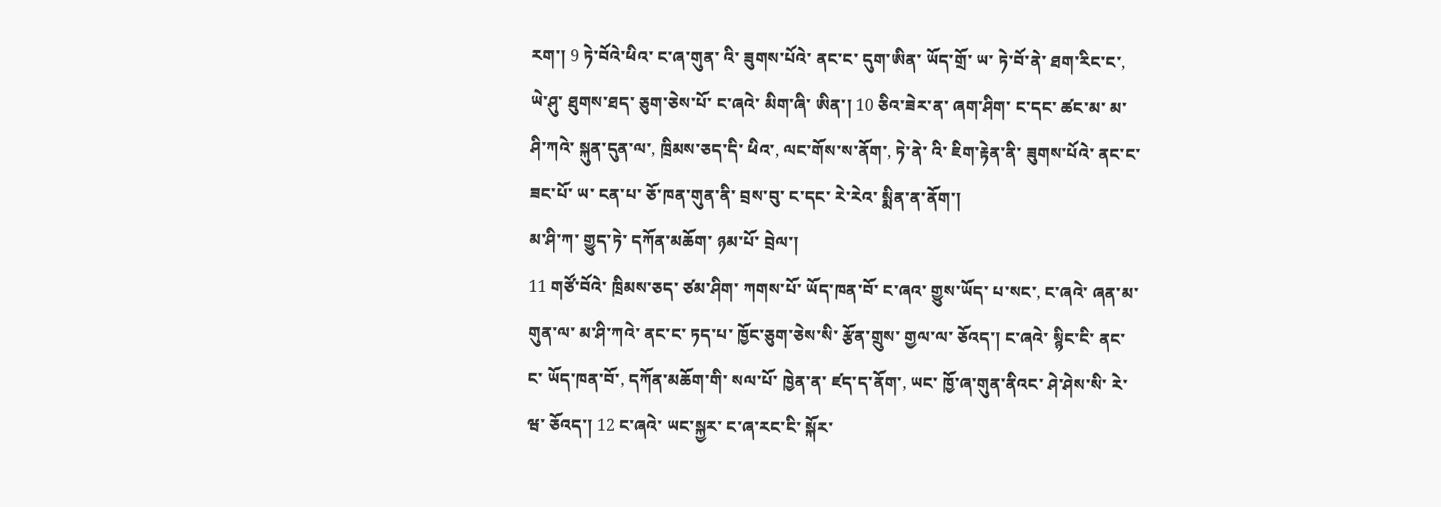རག་། 9 ཏེ་བོའེ་ཕིའ་ ང་ཞ་གུན་ འི་ ཟུགས་པོའེ་ ནང་ང་ དུག་ཨིན་ ཡོད་གྲོ་ ཡ་ ཏེ་བོ་ནེ་ ཐག་རིང་ང་, ཡེ་ཤུ་ ཐུགས་ཐད་ ཅུག་ཅེས་པོ་ ང་ཞའེ་ མིག་ཞི་ ཨིན་། 10 ཅིའ་ཟེར་ན་ ཞག་ཤིག་ ང་དང་ ཚང་མ་ མ་ཤི་ཀའེ་ སྐུན་དུན་ལ་, ཁྲིམས་ཅད་དི་ ཕིའ་, ལང་གོས་ས་ནོག་, ཏེ་ནེ་ འི་ ཇིག་རྟེན་ནི་ ཟུགས་པོའེ་ ནང་ང་ ཟང་པོ་ ཡ་ ངན་པ་ ཅོ་ཁན་གུན་ནི་ བྲས་བུ་ ང་དང་ རེ་རེའ་ སྨིན་ན་ནོག་།
མ་ཤི་ཀ་ གྱུད་ཏེ་ དཀོན་མཆོག་ ཉམ་པོ་ བྲེལ་།
11 གཙོ་བོའེ་ ཁྲིམས་ཅད་ ཙམ་ཤིག་ ཀགས་པོ་ ཡོད་ཁན་བོ་ ང་ཞའ་ གྱུས་ཡོད་ པ་སང་, ང་ཞའེ་ ཞན་མ་གུན་ལ་ མ་ཤི་ཀའེ་ ནང་ང་ ཏད་པ་ ཁྱོང་ཅུག་ཅེས་སི་ རྩོན་གྲུས་ གྱལ་ལ་ ཅོའད་། ང་ཞའེ་ སྙིང་ངི་ ནང་ང་ ཡོད་ཁན་བོ་, དཀོན་མཆོག་གི་ སལ་པོ་ ཁྱེན་ན་ ཛད་ད་ནོག་, ཡང་ ཁྱོ་ཞ་གུན་ནིའང་ ཤེ་ཤེས་སི་ རེ་ཝ་ ཅོའད་། 12 ང་ཞའེ་ ཡང་སྐྱར་ ང་ཞ་རང་ངི་ སྐོར་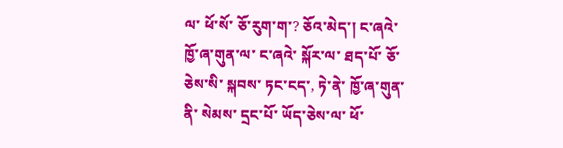ལ་ ཕོ་སོ་ ཅོ་རུག་ག་? ཅོའ་མེད་། ང་ཞའེ་ ཁྱོ་ཞ་གུན་ལ་ ང་ཞའེ་ སྐོར་ལ་ ཐད་པོ་ ཅོ་ཅེས་སི་ སྐབས་ ཏང་ངད་, ཏེ་ནེ་ ཁྱོ་ཞ་གུན་ནི་ སེམས་ དྲང་པོ་ ཡོད་ཅེས་ལ་ ཕོ་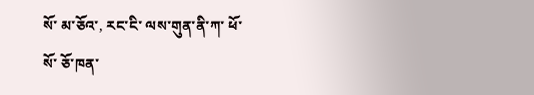སོ་ མ་ཅོའ་, རང་ངི་ ལས་གུན་ནི་ཀ་ ཕོ་སོ་ ཅོ་ཁན་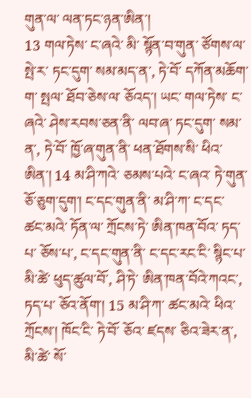གུན་ལ་ ལན་ཏང་ཉན་ཨིན་།
13 གལ་ཏེས་ ང་ཞའེ་ མི་ སྙོན་བ་གུན་ ཙོགས་ལ་ སྤེ་ར་ ཏང་དུག་ སམ་མད་ན་, ཏེ་བོ་ དཀོན་མཆོག་ག་ སྤལ་ ཐོབ་ཅེས་ལ་ ཅོའད་། ཡང་ གལ་ཏེས་ ང་ཞའེ་ ཤེས་རབས་ཅན་ནི་ ལབ་ཞ་ ཏང་དུག་ སམ་ན་, ཏེ་བོ་ ཁྱོ་ཞ་གུན་ནི་ ཕན་ཐོགས་སི་ ཕིའ་ ཨིན་། 14 མ་ཤི་ཀའེ་ ཅམས་པའེ་ ང་ཞའ་ ཏེ་གུན་ ཅོ་ཅུག་དུག་། ང་དང་གུན་ནི་ མ་ཤི་ཀ་ ང་དང་ ཚང་མའེ་ ཏོན་ལ་ ཀྲོངས་ཏེ་ ཨིན་ཁན་བོའ་ ཏད་པ་ ཅོས་པ་, ང་དང་གུན་ནི་ ང་དང་རང་ངི་ སྙིང་པ་ མི་ཚེ་ ཕུད་ཚུལ་བོ་, ཤི་ཏེ་ ཨིན་ཁན་བོའེ་ཀའང་, ཏད་པ་ ཅོའ་ནོག་། 15 མ་ཤི་ཀ་ ཚང་མའེ་ ཕིའ་ ཀྲོངས་། ཁོང་ངི་ ཏེ་བོ་ ཅོའ་ ཛདས་ ཅིའ་ཟེར་ན་, མི་ཚེ་ སོ་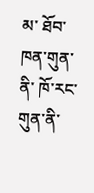མ་ ཐོབ་ཁན་གུན་ནི་ ཁོ་རང་གུན་ནི་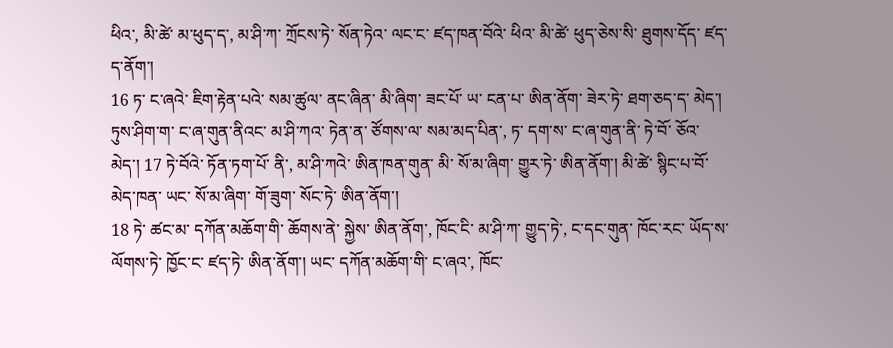ཕིའ་, མི་ཚེ་ མ་ཕུད་ད་, མ་ཤི་ཀ་ ཀྲོངས་ཏེ་ སོན་ཏེའ་ ལང་ང་ ཛད་ཁན་བོའེ་ ཕིའ་ མི་ཚེ་ ཕུད་ཅེས་སི་ ཐུགས་དོད་ ཛད་ད་ནོག་།
16 ཏ་ ང་ཞའེ་ ཇིག་རྟེན་པའེ་ སམ་ཚུལ་ ནང་ཞིན་ མི་ཞིག་ ཟང་པོ་ ཡ་ ངན་པ་ ཨིན་ནོག་ ཟེར་ཏེ་ ཐག་ཅད་ད་ མེད་། ཏུས་ཤིག་ག་ ང་ཞ་གུན་ནིའང་ མ་ཤི་ཀའ་ ཏེན་ན་ ཙོགས་ལ་ སམ་མད་པིན་, ཏ་ དག་ས་ ང་ཞ་གུན་ནི་ ཏེ་བོ་ ཅོའ་མེད་། 17 ཏེ་བོའེ་ ཏོན་ཏག་པོ་ ནི་, མ་ཤི་ཀའེ་ ཨིན་ཁན་གུན་ མི་ སོ་མ་ཞིག་ གྱུར་ཏེ་ ཨིན་ནོག་། མི་ཚེ་ སྙིང་པ་བོ་ མེད་ཁན་ ཡང་ སོ་མ་ཞིག་ གོ་ཟུག་ སོང་ཏེ་ ཨིན་ནོག་།
18 ཏེ་ ཚང་མ་ དཀོན་མཆོག་གི་ ཆོགས་ནེ་ སྐྱེས་ ཨིན་ནོག་, ཁོང་ངི་ མ་ཤི་ཀ་ གྱུད་ཏེ་, ང་དང་གུན་ ཁོང་རང་ ཡོད་ས་ ལོགས་ཏེ་ ཁྱོང་ང་ ཛད་ཏེ་ ཨིན་ནོག་། ཡང་ དཀོན་མཆོག་གི་ ང་ཞའ་, ཁོང་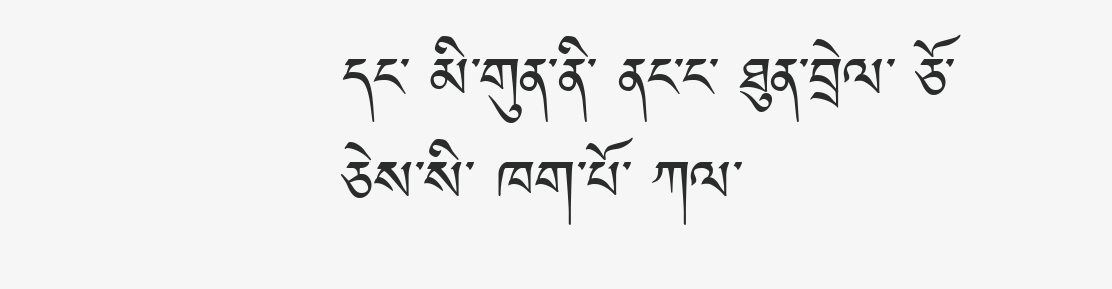དང་ མི་གུན་ནི་ ནང་ང་ ཐུན་བྲེལ་ ཅོ་ཅེས་སི་ ཁག་པོ་ ཀལ་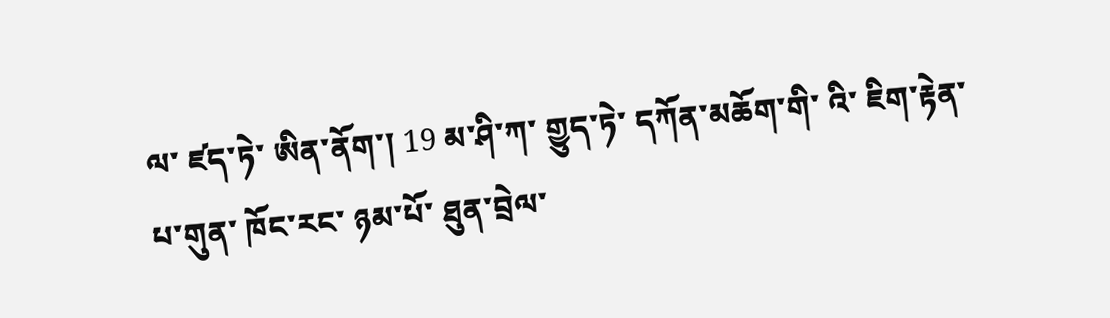ལ་ ཛད་ཏེ་ ཨིན་ནོག་། 19 མ་ཤི་ཀ་ གྱུད་ཏེ་ དཀོན་མཆོག་གི་ འི་ ཇིག་རྟེན་པ་གུན་ ཁོང་རང་ ཉམ་པོ་ ཐུན་བྲེལ་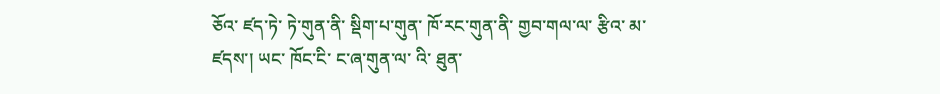ཅོའ་ ཛད་ཏེ་ ཏེ་གུན་ནི་ སྡིག་པ་གུན་ ཁོ་རང་གུན་ནི་ གྱབ་གལ་ལ་ རྩིའ་ མ་ཛདས་། ཡང་ ཁོང་ངི་ ང་ཞ་གུན་ལ་ འི་ ཐུན་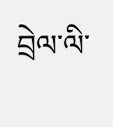བྲེལ་ལི་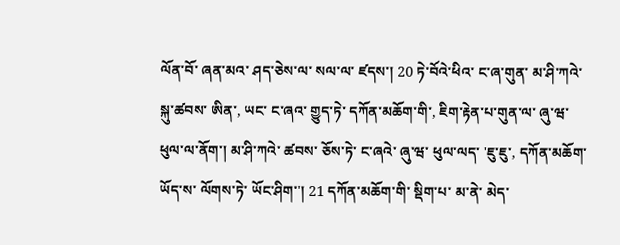ལོན་བོ་ ཞན་མའ་ ཤད་ཅེས་ལ་ སལ་ལ་ ཛདས་། 20 ཏེ་བོའེ་ཕིའ་ ང་ཞ་གུན་ མ་ཤི་ཀའེ་ སྐུ་ཚབས་ ཨིན་, ཡང་ ང་ཞའ་ གྱུད་ཏེ་ དཀོན་མཆོག་གི་, ཇིག་རྟེན་པ་གུན་ལ་ ཞུ་ཝ་ ཕུལ་ལ་ནོག་། མ་ཤི་ཀའེ་ ཚབས་ ཅོས་ཏེ་ ང་ཞའེ་ ཞུ་ཝ་ ཕུལ་ལད་ 'ཇུ་ཇུ་, དཀོན་མཆོག་ ཡོད་ས་ ལོགས་ཏེ་ ཡོང་ཤིག་'། 21 དཀོན་མཆོག་གི་ སྡིག་པ་ མ་ནེ་ མེད་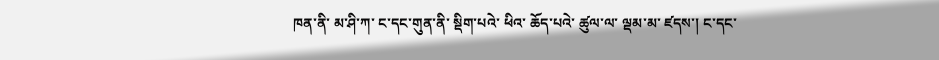ཁན་ནི་ མ་ཤི་ཀ་ ང་དང་གུན་ནི་ སྡིག་པའེ་ ཕིའ་ ཆོད་པའེ་ ཚུལ་ལ་ ལྡམ་མ་ ཛདས་། ང་དང་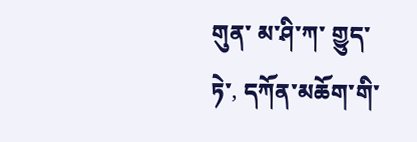གུན་ མ་ཤི་ཀ་ གྱུད་ཏེ་, དཀོན་མཆོག་གི་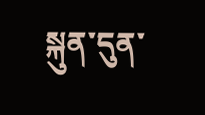སྐུན་དུན་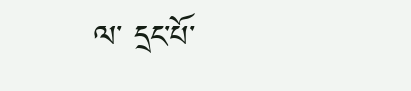ལ་ དྲང་པོ་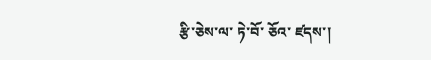རྩི་ཅེས་ལ་ ཏེ་བོ་ ཅོའ་ ཛདས་།